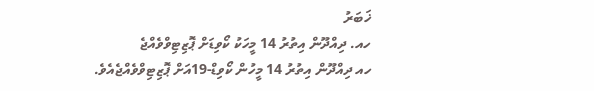ޚަބަރު
ހއ. ދިއްދޫން އިތުރު 14 މީހަކު ކޯވިޑަށް ޕޮޒިޓިވްވެއްޖެ
ހއ ދިއްދޫން އިތުރު 14 މީހުން ކޯވިޑް-19އަށް ޕޮޒިޓިވްވެއްޖެއެވެ.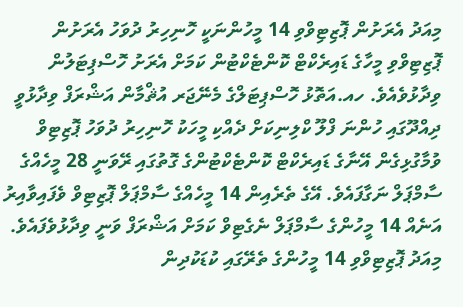މިއަދު އެރަށުން ޕޮޒިޓިވްވި 14 މީހުންނަކީ ހޮނިހިރު ދުވަހު އެރަށުން ޕޮޒިޓިވްވި މީހާގެ ޑައިރެކްޓް ކޮންޓެކްޓުން ކަމަށް އެރަށު ހޮސްޕިޓަލުން ވިދާޅުވެއެވެ. ހއ.އަތޮޅު ހޮސްޕިޓަލްގެ މެނޭޖަރ އުޘްމާން އަޝްރަފް ވިދާޅުވީ ދިއްދޫގައި ހުންނަ ފްލޫ ކްލިނިކަށް ދެއްކި މީހަކު ހޮނިހިރު ދުވަހު ޕޮޒިޓިވް ވުމާގުޅިގެން އޭނާގެ ޑައިރެކްޓް ކޮންޓެކްޓުންގެ ގޮތުގައި ރޭވަނީ 28 މީހެއްގެ ސާމްޕަލް ނަގާފައެވެ. އޭގެ ތެރެއިން 14 މީހެއްގެ ސާމްޕަލް ޕޮޒިޓިވް ވެފައިވާއިރު އަނެއް 14 މީހުންގެ ސާމްޕަލް ނެގެޓިވް ކަމަށް އަޝްރަފް ވަނީ ވިދާޅުވެފައެވެ. މިއަދު ޕޮޒިޓިވްވި 14 މީހުންގެ ތެރޭގައި ކުޑަކުދިން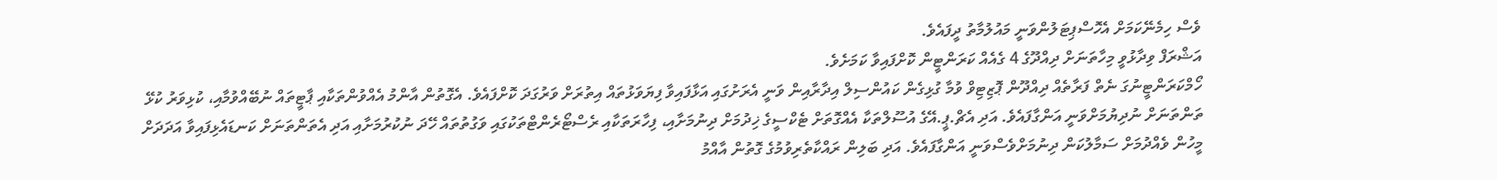ވެސް ހިމެނޭކަމަށް އެހޮސްޕިޓަލުންވަނީ މައުލުމާތު ދީފައެވެ.
އަޝްރަފް ވިދާޅުވީ މިހާތަނަށް ދިއްދޫގެ 4 ގެއެއް ކަރަންޓީން ކޮށްފައިވާ ކަމަށެވެ.
ހޯމްކަރަންޓީނުގަ ނެތް ފަރާތެއް ދިއްދޫން ޕޮޒިޓިވް ވުމާ ގުޅިގެން ކައުންސިލް އިދާރާއިން ވަނީ އެރަށުގައި އަޅާފައިވާ ފިޔަވަޅުތައް އިތުރަށް ވަރުގަދަ ކޮށްފައެވެ. އެގޮތުން އާންމު އެއްވުންތަކާއި ޕާޓީތައް ނުބޭއްވުމާއި، ކުޅިވަރު ކުޅޭ ތަންތަނަށް ނުދިޔުމަށްވަނީ އަންގާފައެވެ. އަދި އެޗް.ޕީ.އޭގެ އުސޫލްތަކާ އެއްގޮތަށް ޓެކްސީގެ ޚިދުމަށް ދިނުމަށާއި، ފިހާރަތަކާއި ރެސްޓޯރެންޓްތަކުގައި ވަގުތުތައް ހޭދަ ނުކުރުމަށާއި އަދި އެތަންތަނަށް ކަނޑައެޅިފައިވާ އަދަދަށް މީހުން ވެއްދުމަށް ސަމާލުކަން ދިނުމަށްވެސްވަނީ އަންގާފައެވެ. އަދި ބަލިން ރައްކާތެރިވުމުގެ ގޮތުން އާއްމު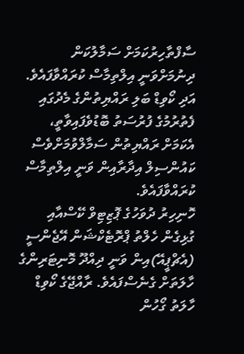ސާފްތާހިރުކަމަށް ސަމާލުކަން ދިނުމަށްވަނީ އިލްތިމާސް ކުރައްވާފައެވެ. އަދި ކޯވިޑް ބަލި ރައްޔިތުންގެ މެދުގައި ފެތުރުމުގެ ފުރުސަތު ބޮޑުވެފައިވާތީ، އެކަމަށް ރައްޔިތުން ސަމާލްވުމަށްވެސް ކައުންސިލް އިދާރާއިން ވަނީ އިލްތިމާސް ކުރައްވާފައެވެ.
ހޮނިހިރު ދުވަހުގެ ޕޮޒިޓިވް ކޭސްއާއި ގުޅިގެން ހެލްތު ޕްރޮޓެކްޝަން އޭޖެންސީ (އެޗްޕީއޭ)އިން ވަނީ ދިއްދޫ މޮނިޓަރިންގެ ހާލަތަށް ގެނެސްފައެވެ. ރާއްޖޭގެ ކޯވިޑް ހާލަތު ގޯހުން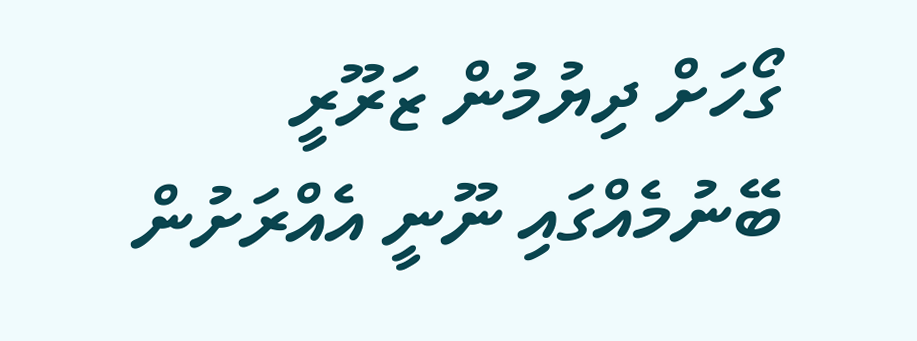ގޯހަށް ދިޔުމުން ޒަރޫރީ ބޭނުމެއްގައި ނޫނީ އެއްރަށުން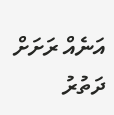އަނެއް ރަށަށް ދަތުރު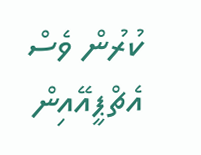ކުރުން ވެސް އެޗްޕީއޭއިން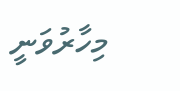މިހާރުވަނީ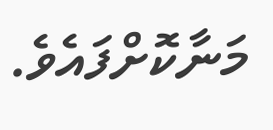މަނާކޮށްފައެވެ.